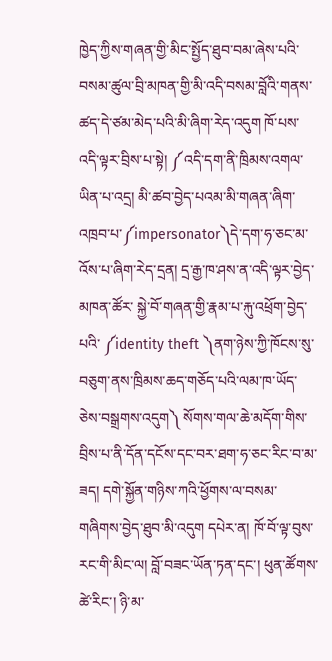ཁྱེད་ཀྱིས་གཞན་གྱི་མིང་སྤྱོད་ཐུབ་བམ་ཞེས་པའི་བསམ་ཚུལ་བྲི་མཁན་གྱི་མི་འདི་བསམ་བློའི་གནས་ཚད་དེ་ཙམ་མེད་པའི་མི་ཞིག་རེད་འདུག ཁོ་པས་འདི་ལྟར་བྲིས་པ་སྟེ། ༼འདི་དག་ནི་ཁྲིམས་འགལ་ཡིན་པ་འདྲ། མི་ཚབ་བྱེད་པའམ་མི་གཞན་ཞིག་འཁྲབ་པ་༼impersonator༽དེ་དག་ཧ་ཅང་མ་འོས་པ་ཞིག་རེད་དྲན། དྲ་རྒྱ་ཁ་ཤས་ན་འདི་ལྟར་བྱེད་མཁན་ཚོར་ སྐྱེ་བོ་གཞན་གྱི་རྣམ་པ་རྐུ་འཕྲོག་བྱེད་པའི་ ༼identity theft ༽ནག་ཉེས་ཀྱི་ཁོངས་སུ་བཅུག་ནས་ཁྲིམས་ཆད་གཅོད་པའི་ལམ་ཁ་ཡོད་ཅེས་བསྒྲགས་འདུག༽ སོགས་གལ་ཆེ་མདོག་གིས་བྲིས་པ་ནི་དོན་དངོས་དང་བར་ཐག་ཧ་ཅང་རིང་བ་མ་ཟད། དགེ་སྐྱོན་གཉིས་ཀའི་ཕྱོགས་ལ་བསམ་གཞིགས་བྱེད་ཐུབ་མི་འདུག དཔེར་ན། ཁོ་བོ་ལྟ་བུས་རང་གི་མིང་ལ། བློ་བཟང་ཡོན་ཏན་དང་། ཕུན་ཚོགས་ཚེ་རིང་། ཉི་མ་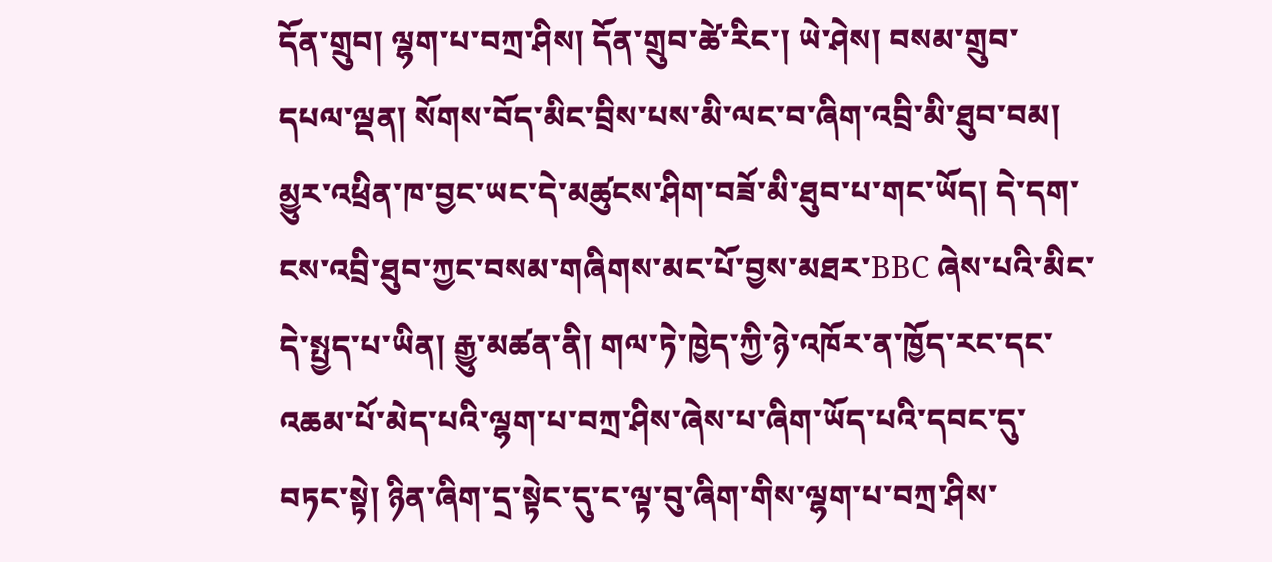དོན་གྲུབ། ལྷག་པ་བཀྲ་ཤིས། དོན་གྲུབ་ཚེ་རིང་། ཡེ་ཤེས། བསམ་གྲུབ་དཔལ་ལྡན། སོགས་བོད་མིང་བྲིས་པས་མི་ལང་བ་ཞིག་འབྲི་མི་ཐུབ་བམ། མྱུར་འཕྲིན་ཁ་བྱང་ཡང་དེ་མཚུངས་ཤིག་བཟོ་མི་ཐུབ་པ་གང་ཡོད། དེ་དག་ངས་འབྲི་ཐུབ་ཀྱང་བསམ་གཞིགས་མང་པོ་བྱས་མཐར་BBC ཞེས་པའི་མིང་དེ་སྤྱད་པ་ཡིན། རྒྱུ་མཚན་ནི། གལ་ཏེ་ཁྱེད་ཀྱི་ཉེ་འཁོར་ན་ཁྱོད་རང་དང་འཆམ་པོ་མེད་པའི་ལྷག་པ་བཀྲ་ཤིས་ཞེས་པ་ཞིག་ཡོད་པའི་དབང་དུ་བཏང་སྟེ། ཉིན་ཞིག་དྲ་སྟེང་དུ་ང་ལྟ་བུ་ཞིག་གིས་ལྷག་པ་བཀྲ་ཤིས་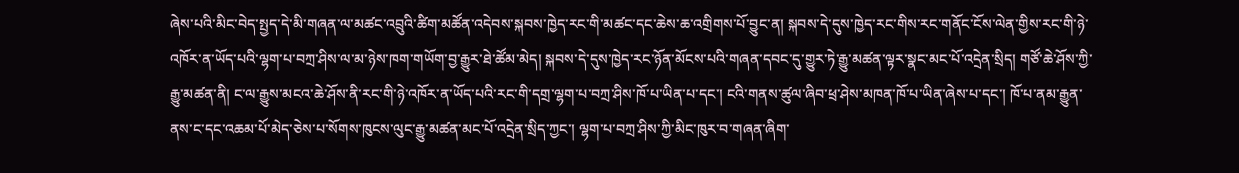ཞེས་པའི་མིང་བེད་སྤྱད་དེ་མི་གཞན་ལ་མཚང་འབྲུའི་ཚིག་མཚོན་འདེབས་སྐབས་ཁྱེད་རང་གི་མཚང་དང་ཆེས་ཆ་འགྲིགས་པོ་བྱུང་ན། སྐབས་དེ་དུས་ཁྱེད་རང་གིས་རང་གནོང་ངོས་ལེན་གྱིས་རང་གི་ཉེ་འཁོར་ན་ཡོད་པའི་ལྷག་པ་བཀྲ་ཤིས་ལ་མ་ཉེས་ཁག་གཡོག་བྱ་རྒྱུར་ཐེ་ཚོམ་མེད། སྐབས་དེ་དུས་ཁྱེད་རང་ཉོན་མོངས་པའི་གཞན་དབང་དུ་གྱུར་ཏེ་རྒྱུ་མཚན་ལྟར་སྣང་མང་པོ་འདྲེན་སྲིད། གཙོ་ཆེ་ཤོས་ཀྱི་རྒྱུ་མཚན་ནི། ང་ལ་རྒྱུས་མངའ་ཆེ་ཤོས་ནི་རང་གི་ཉེ་འཁོར་ན་ཡོད་པའི་རང་གི་དགྲ་ལྷག་པ་བཀྲ་ཤིས་ཁོ་པ་ཡིན་པ་དང་། ངའི་གནས་ཚུལ་ཞིབ་ཕྲ་ཤེས་མཁན་ཁོ་པ་ཡིན་ཞེས་པ་དང་། ཁོ་པ་ནམ་རྒྱུན་ནས་ང་དང་འཆམ་པོ་མེད་ཅེས་པ་སོགས་ཁུངས་ལུང་རྒྱུ་མཚན་མང་པོ་འདྲེན་སྲིད་ཀྱང་། ལྷག་པ་བཀྲ་ཤིས་ཀྱི་མིང་ཁུར་བ་གཞན་ཞིག་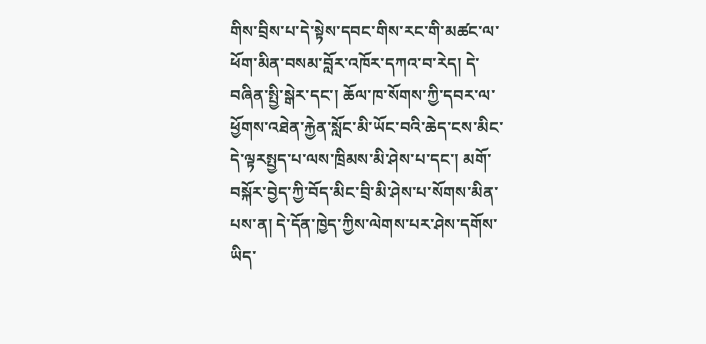གིས་བྲིས་པ་དེ་སྟེས་དབང་གིས་རང་གི་མཚང་ལ་ཕོག་མིན་བསམ་བློར་འཁོར་དཀའ་བ་རེད། དེ་བཞིན་སྤྱི་སྒེར་དང་། ཆོལ་ཁ་སོགས་ཀྱི་དབར་ལ་ཕྱོགས་འཐེན་རྐྱེན་སློང་མི་ཡོང་བའི་ཆེད་ངས་མིང་དེ་ལྟརསྤྱད་པ་ལས་ཁྲིམས་མི་ཤེས་པ་དང་། མགོ་བསྐོར་བྱེད་ཀྱི་བོད་མིང་བྲི་མི་ཤེས་པ་སོགས་མིན་པས་ན། དེ་དོན་ཁྱེད་ཀྱིས་ལེགས་པར་ཤེས་དགོས་ཡིད་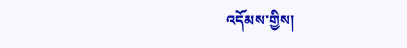འདོམས་གྱིས།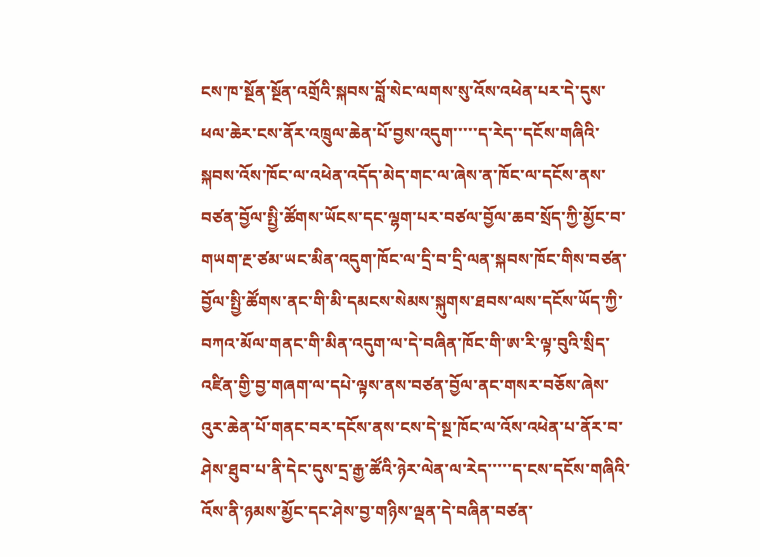ངས་ཁ་སྔོན་སྔོན་འགྲོའི་སྐབས་བློ་སེང་ལགས་སུ་འོས་འཕེན་པར་དེ་དུས་ཕལ་ཆེར་ངས་ནོར་འཁྲུལ་ཆེན་པོ་བྱས་འདུག་་་་་ད་རེད་་དངོས་གཞིའི་སྐབས་འོས་ཁོང་ལ་འཕེན་འདོད་མེད་གང་ལ་ཞེས་ན་ཁོང་ལ་དངོས་ནས་བཙན་བྱོལ་སྤྱི་ཚོགས་ཡོངས་དང་ལྷག་པར་བཙལ་བྱོལ་ཆབ་སྲོད་ཀྱི་མྱོང་བ་གཡག་རྔ་ཙམ་ཡང་མིན་འདུག་ཁོང་ལ་དྲི་བ་དྲི་ལན་སྐབས་ཁོང་གིས་བཙན་བྱོལ་སྤྱི་ཚོགས་ནང་གི་མི་དམངས་སེམས་སྐུགས་ཐབས་ལས་དངོས་ཡོད་ཀྱི་བཀའ་མོལ་གནང་གི་མིན་འདུག་ལ་དེ་བཞིན་ཁོང་གི་ཨ་རི་ལྟ་བུའི་སྲིད་འཛིན་གྱི་བྱ་གཞག་ལ་དཔེ་ལྟས་ནས་བཙན་བྱོལ་ནང་གསར་བཅོས་ཞེས་འུར་ཆེན་པོ་གནང་བར་དངོས་ནས་ངས་དེ་སྔ་ཁོང་ལ་འོས་འཕེན་པ་ནོར་བ་ཤེས་ཐུབ་པ་ནི་དེང་དུས་དྲ་རྒྱ་ཚོའི་ཉེར་ལེན་ལ་རེད་་་་་ད་ངས་དངོས་གཞིའི་འོས་ནི་ཉམས་མྱོང་དང་ཤེས་བྱ་གཉིས་ལྡན་དེ་བཞིན་བཙན་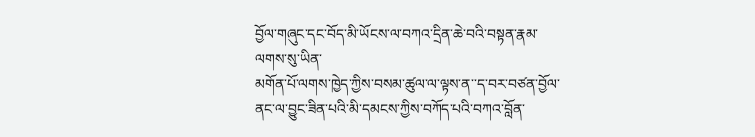བྱོལ་གཞུང་དང་བོད་མི་ཡོངས་ལ་བཀའ་དྲིན་ཆེ་བའི་བསྟན་རྣམ་ལགས་སུ་ཡིན་
མགོན་པོ་ལགས་ཁྱེད་ཀྱིས་བསམ་ཚུལ་ལ་ལྟས་ན་་ད་བར་བཙན་བྱོལ་ནང་ལ་བྱུང་ཟིན་པའི་མི་དམངས་ཀྱིས་བཀོད་པའི་བཀའ་བློན་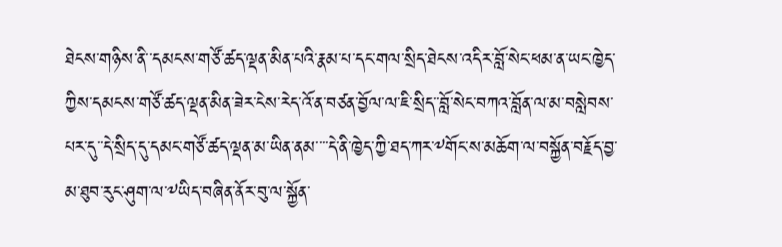ཐེངས་གཉིས་ནི་་དམངས་གཙོ་ཚད་ལྡན་མིན་པའི་རྣམ་པ་དང་གལ་སྲིད་ཐེངས་འདིར་བློ་སེང་ཕམ་ན་ཡང་ཁྱེད་ཀྱིས་དམངས་གཙོ་ཚད་ལྡན་མིན་ཟེར་ངེས་རེད་འོ་ན་བཙན་བྱོལ་ལ་ཇི་སྲིད་་བློ་སེང་བཀའ་བློན་ལ་མ་བསླེབས་པར་དུ་་དེ་སྲིད་དུ་དམང་གཙོ་ཚད་ལྡན་མ་ཡིན་ནམ་་་་དེ་ནི་ཁྱེད་ཀྱི་ཐད་ཀར་༸གོང་ས་མཆོག་ལ་བསྐྱོན་བརྗོད་བྱ་མ་ཐུབ་རུང་ཤུག་ལ་༸ཡིད་བཞིན་ནོར་བུ་ལ་སྐྱོན་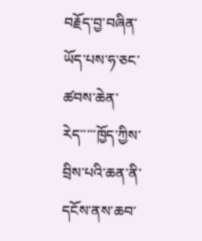བརྗོད་བྱ་བཞིན་ཡོད་པས་ཧ་ཅང་ཚབས་ཆེན་རེད་་་་་ཁྱོད་ཀྱིས་བྲིས་པའི་ཆན་ནི་དངོས་ནས་ཆབ་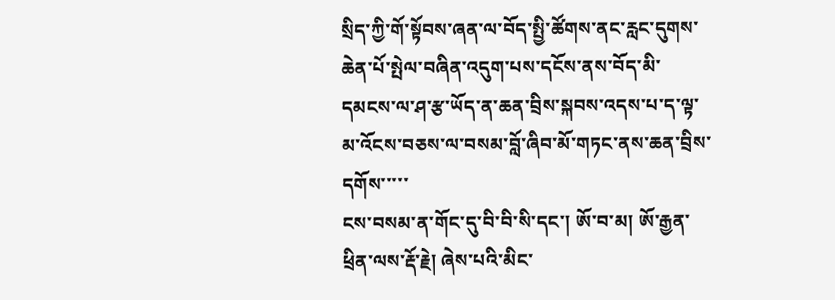སྲིད་ཀྱི་གོ་སྟོབས་ཞན་ལ་བོད་སྤྱི་ཚོགས་ནང་རླང་དུགས་ཆེན་པོ་སྤེལ་བཞིན་འདུག་པས་དངོས་ནས་བོད་མི་དམངས་ལ་ཤ་རྩ་ཡོད་ན་ཆན་བྲིས་སྐབས་འདས་པ་ད་ལྟ་མ་འོངས་བཅས་ལ་བསམ་བློ་ཞིབ་མོ་གཏང་ནས་ཆན་བྲིས་དགོས་་་་་
ངས་བསམ་ན་གོང་དུ་བི་བི་སི་དང་། ཨོ་བ་མ། ཨོ་རྒྱན་ཕྲིན་ལས་རྡོ་རྗེ། ཞེས་པའི་མིང་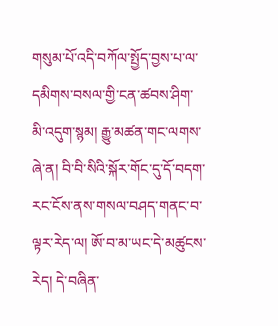གསུམ་པོ་འདི་བཀོལ་སྤྱོད་བྱས་པ་ལ་དམིགས་བསལ་གྱི་ངན་ཚབས་ཤིག་མི་འདུག་སྙམ། རྒྱུ་མཚན་གང་ལགས་ཞེ་ན། བི་བི་སིའི་སྐོར་གོང་དུ་དོ་བདག་རང་ངོས་ནས་གསལ་བཤད་གནང་བ་ལྟར་རེད་ལ། ཨོ་བ་མ་ཡང་དེ་མཚུངས་རེད། དེ་བཞིན་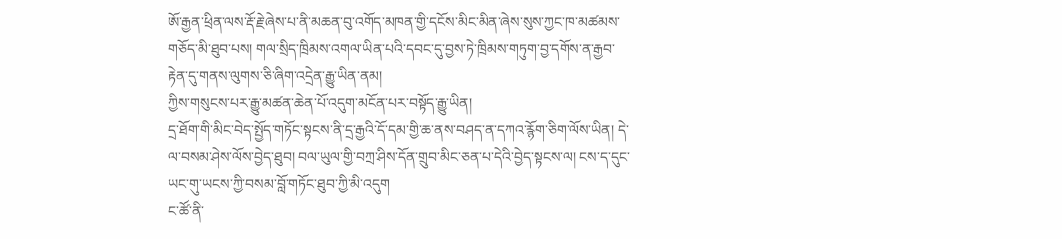ཨོ་རྒྱན་ཕྲིན་ལས་རྡོ་རྗེ་ཞེས་པ་ནི་མཆན་བུ་འགོད་མཁན་གྱི་དངོས་མིང་མིན་ཞེས་སུས་ཀྱང་ཁ་མཚམས་གཅོད་མི་ཐུབ་པས། གལ་སྲིད་ཁྲིམས་འགལ་ཡིན་པའི་དབང་དུ་བྱས་ཏེ་ཁྲིམས་གཏུག་བྱ་དགོས་ན་རྒྱབ་རྟེན་དུ་གནས་ལུགས་ཅི་ཞིག་འདྲེན་རྒྱུ་ཡིན་ནམ།
ཀྱིས་གསུངས་པར་རྒྱུ་མཚན་ཆེན་པོ་འདུག་མངོན་པར་བསྟོད་རྒྱུ་ཡིན།
དྲ་ཐོག་གི་མིང་བེད་སྤྱོད་གཏོང་སྟངས་ནི་དྲ་རྒྱའི་དོ་དམ་གྱི་ཆ་ནས་བཤད་ན་དཀའ་རྙོག་ཅིག་ལོས་ཡིན། དེ་ལ་བསམ་ཤེས་ལོས་བྱེད་ཐུབ། བལ་ཡུལ་གྱི་བཀྲ་ཤིས་དོན་གྲུབ་མིང་ཅན་པ་དེའི་བྱེད་སྟངས་ལ། ངས་ད་དུང་ཡང་གུ་ཡངས་ཀྱི་བསམ་བློ་གཏོང་ཐུབ་ཀྱི་མི་འདུག
ང་ཚོ་ནི་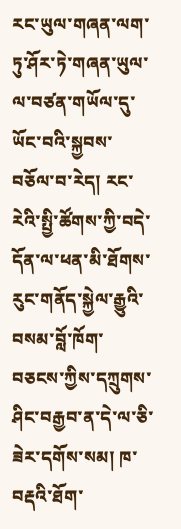རང་ཡུལ་གཞན་ལག་ཏུ་ཤོར་ཏེ་གཞན་ཡུལ་ལ་བཙན་གཡོལ་དུ་ཡོང་བའི་སྐྱབས་བཅོལ་བ་རེད། རང་རེའི་སྤྱི་ཚོགས་ཀྱི་བདེ་དོན་ལ་ཕན་མི་ཐོགས་རུང་གནོད་སྐྱེལ་རྒྱུའི་བསམ་བློ་ཁོག་བཅངས་ཀྱིས་དཀྲུགས་ཤིང་བརྒྱབ་ན་དེ་ལ་ཅི་ཟེར་དགོས་སམ། ཁ་བརྡའི་ཐོག་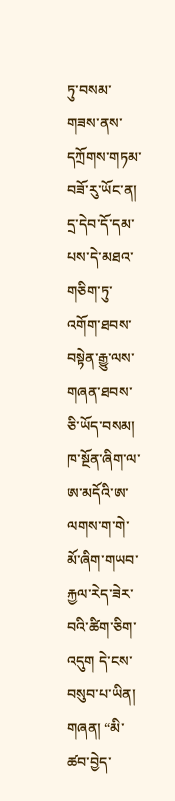ཏུ་བསམ་གཟས་ནས་དཀྲོགས་གཏམ་བཟོ་རུ་ཡོང་ན། དྲ་དེབ་དོ་དམ་པས་དེ་མཐའ་གཅིག་ཏུ་འགོག་ཐབས་བསྟེན་རྒྱུ་ལས་གཞན་ཐབས་ཅི་ཡོད་བསམ། ཁ་སྔོན་ཞིག་ལ་ཨ་མདོའི་ཨ་ལགས་ག་གེ་མོ་ཞིག་གཡབ་རྐྱལ་རེད་ཟེར་བའི་ཚིག་ཅིག་འདུག དེ་ངས་བསུབ་པ་ཡིན།
གཞན། “མི་ཚབ་བྱེད་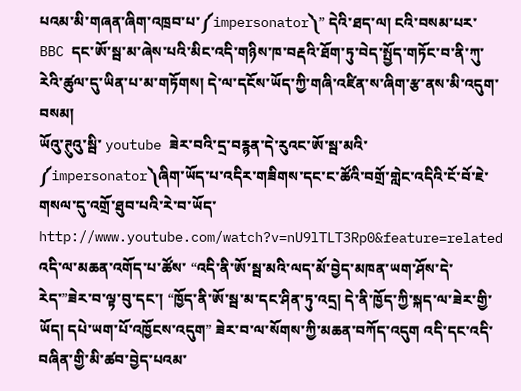པའམ་མི་གཞན་ཞིག་འཁྲབ་པ་༼impersonator༽” དེའི་ཐད་ལ། ངའི་བསམ་པར་ BBC དང་ཨོ་སྦ་མ་ཞེས་པའི་མིང་འདི་གཉིས་ཁ་བརྡའི་ཐོག་ཏུ་བེད་སྤྱོད་གཏོང་བ་ནི་ཀུ་རེའི་ཚུལ་དུ་ཡིན་པ་མ་གཏོགས། དེ་ལ་དངོས་ཡོད་ཀྱི་གཞི་འཛིན་ས་ཞིག་རྩ་ནས་མི་འདུག་བསམ།
ཡོའུ་ཊུའུ་སྦི་ youtube ཟེར་བའི་དྲ་བརྙན་དེ་རུའང་ཨོ་སྦ་མའི་ ༼impersonator༽ཞིག་ཡོད་པ་འདིར་གཟིགས་དང་ང་ཚོའི་བགྲོ་གླེང་འདིའི་ངོ་བོ་ཇེ་གསལ་དུ་འགྲོ་ཐུབ་པའི་རེ་བ་ཡོད་ http://www.youtube.com/watch?v=nU9lTLT3Rp0&feature=related
འདི་ལ་མཆན་འགོད་པ་ཚོས་ “འདི་ནི་ཨོ་སྦ་མའི་ལད་མོ་བྱེད་མཁན་ཡག་ཤོས་དེ་རེད་”ཟེར་བ་ལྟ་བུ་དང་། “ཁྱོད་ནི་ཨོ་སྦ་མ་དང་ཤིན་ཏུ་འདྲ། དེ་ནི་ཁྱོད་ཀྱི་སྐད་ལ་ཟེར་གྱི་ཡོད། དཔེ་ཡག་པོ་འཁྱོངས་འདུག” ཟེར་བ་ལ་སོགས་ཀྱི་མཆན་བཀོད་འདུག འདི་དང་འདི་བཞིན་གྱི་མི་ཚབ་བྱེད་པའམ་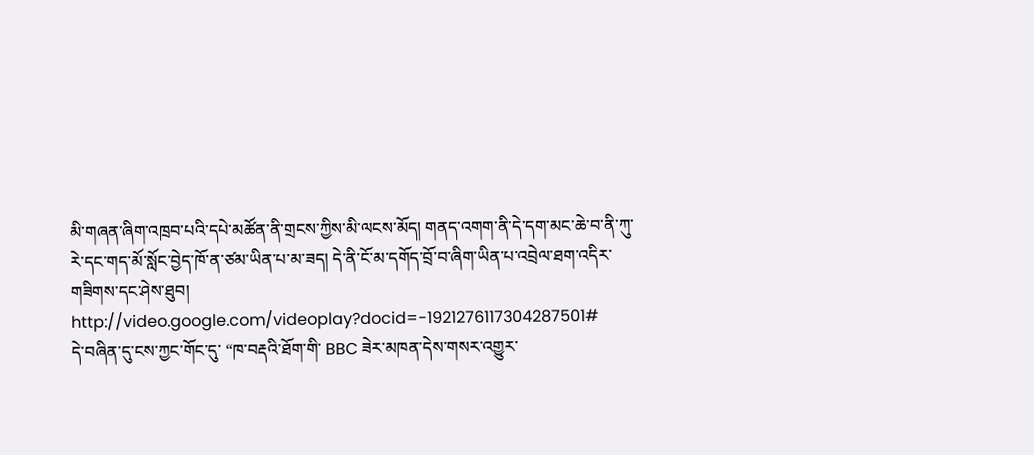མི་གཞན་ཞིག་འཁྲབ་པའི་དཔེ་མཚོན་ནི་གྲངས་ཀྱིས་མི་ལངས་མོད། གནད་འགག་ནི་དེ་དག་མང་ཆེ་བ་ནི་ཀུ་རེ་དང་གད་མོ་སློང་བྱེད་ཁོ་ན་ཙམ་ཡིན་པ་མ་ཟད། དེ་ནི་ངོ་མ་དགོད་བྲོ་བ་ཞིག་ཡིན་པ་འབྲེལ་ཐག་འདིར་གཟིགས་དང་ཤེས་ཐུབ། http://video.google.com/videoplay?docid=-1921276117304287501#
དེ་བཞིན་དུ་ངས་ཀྱང་གོང་དུ་ “ཁ་བརྡའི་ཐོག་གི་ BBC ཟེར་མཁན་དེས་གསར་འགྱུར་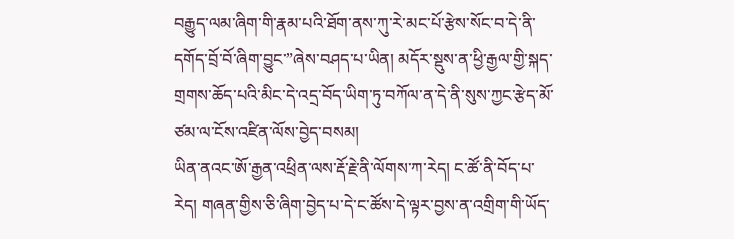བརྒྱུད་ལམ་ཞིག་གི་རྣམ་པའི་ཐོག་ནས་ཀུ་རེ་མང་པོ་རྩེས་སོང་བ་དེ་ནི་དགོད་བྲོ་བོ་ཞིག་བྱུང་”ཞེས་བཤད་པ་ཡིན། མདོར་སྡུས་ན་ཕྱི་རྒྱལ་གྱི་སྐད་གྲགས་ཆོད་པའི་མིང་དེ་འདྲ་བོད་ཡིག་ཏུ་བཀོལ་ན་དེ་ནི་སུས་ཀྱང་རྩེད་མོ་ཙམ་ལ་ངོས་འཛིན་ལོས་བྱེད་བསམ།
ཡིན་ནའང་ཨོ་རྒྱན་འཕྲིན་ལས་རྡོ་རྗེ་ནི་ལོགས་ཀ་རེད། ང་ཚོ་ནི་བོད་པ་རེད། གཞན་གྱིས་ཅི་ཞིག་བྱེད་པ་དེ་ང་ཚོས་དེ་ལྟར་བྱས་ན་འགྲིག་གི་ཡོད་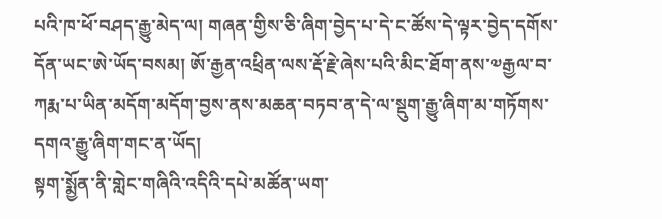པའི་ཁ་ཕོ་བཤད་རྒྱུ་མེད་ལ། གཞན་གྱིས་ཅི་ཞིག་བྱེད་པ་དེ་ང་ཚོས་དེ་ལྟར་བྱེད་དགོས་དོན་ཡང་ཨེ་ཡོད་བསམ། ཨོ་རྒྱན་འཕྲིན་ལས་རྡོ་རྗེ་ཞེས་པའི་མིང་ཐོག་ནས་༧རྒྱལ་བ་ཀརྨ་པ་ཡིན་མདོག་མདོག་བྱས་ནས་མཆན་བཏབ་ན་དེ་ལ་སྡུག་རྒྱུ་ཞིག་མ་གཏོགས་དགའ་རྒྱུ་ཞིག་གང་ན་ཡོད།
སྟག་སྨྱོན་ནི་གླེང་གཞིའི་འདིའི་དཔེ་མཚོན་ཡག་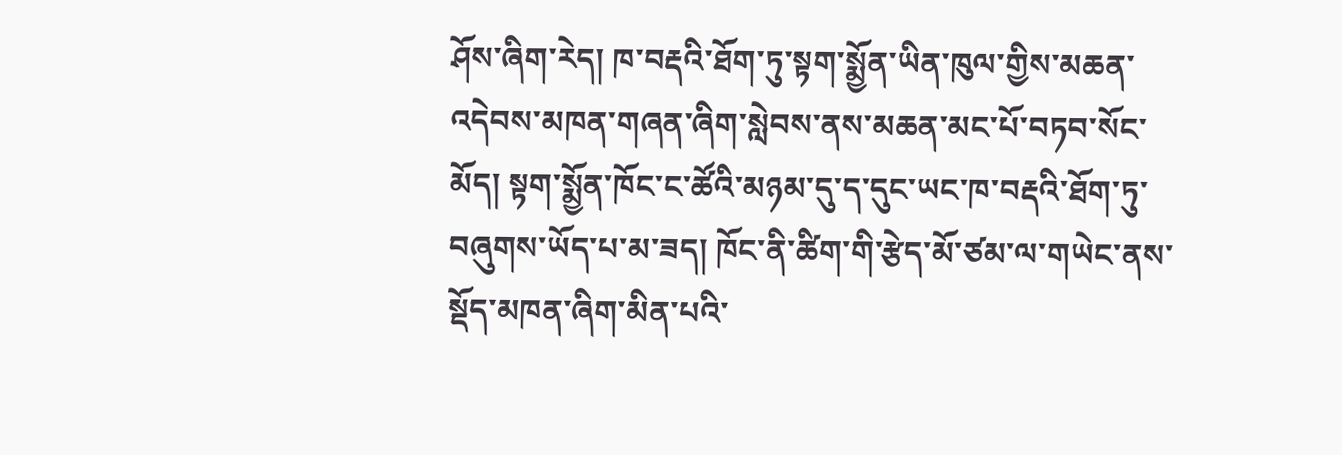ཤོས་ཞིག་རེད། ཁ་བརྡའི་ཐོག་ཏུ་སྟག་སྨྱོན་ཡིན་ཁུལ་གྱིས་མཆན་འདེབས་མཁན་གཞན་ཞིག་སླེབས་ནས་མཆན་མང་པོ་བཏབ་སོང་མོད། སྟག་སྨྱོན་ཁོང་ང་ཚོའི་མཉམ་དུ་ད་དུང་ཡང་ཁ་བརྡའི་ཐོག་ཏུ་བཞུགས་ཡོད་པ་མ་ཟད། ཁོང་ནི་ཚིག་གི་རྩེད་མོ་ཙམ་ལ་གཡེང་ནས་སྡོད་མཁན་ཞིག་མིན་པའི་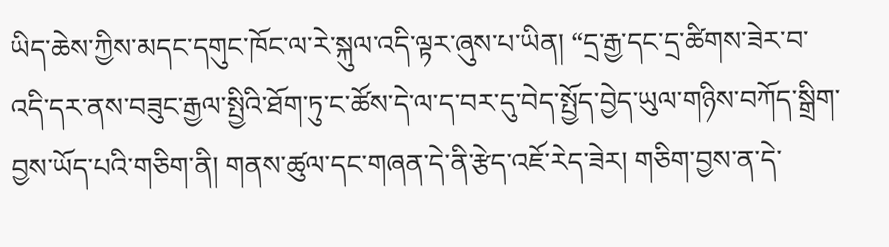ཡིད་ཆེས་ཀྱིས་མདང་དགུང་ཁོང་ལ་རེ་སྐུལ་འདི་ལྟར་ཞུས་པ་ཡིན། “དྲ་རྒྱ་དང་དྲ་ཚིགས་ཟེར་བ་འདི་དར་ནས་བཟུང་རྒྱལ་སྤྱིའི་ཐོག་ཏུ་ང་ཚོས་དེ་ལ་ད་བར་དུ་བེད་སྤྱོད་བྱེད་ཡུལ་གཉིས་བཀོད་སྒྲིག་བྱས་ཡོད་པའི་གཅིག་ནི། གནས་ཚུལ་དང་གཞན་དེ་ནི་རྩེད་འཇོ་རེད་ཟེར། གཅིག་བྱས་ན་དེ་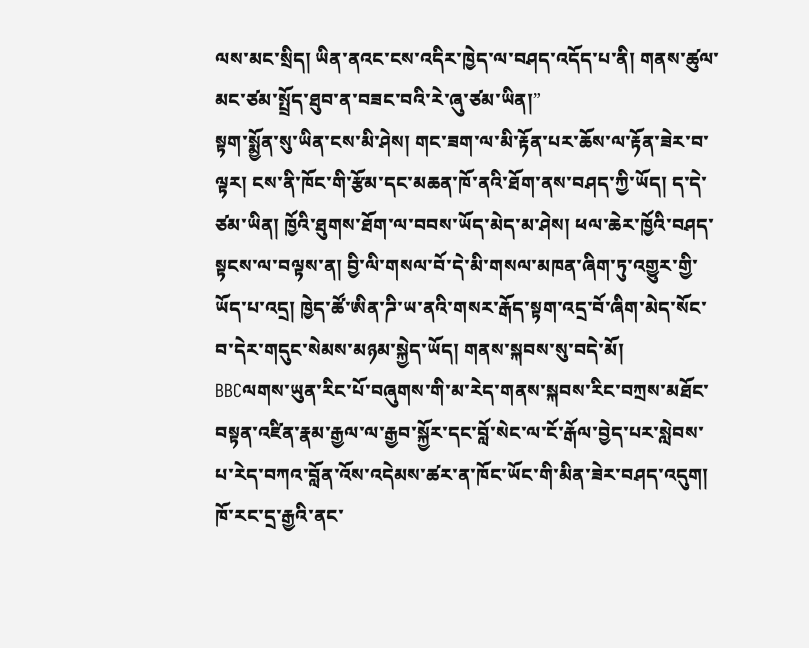ལས་མང་སྲིད། ཡིན་ནའང་ངས་འདིར་ཁྱེད་ལ་བཤད་འདོད་པ་ནི། གནས་ཚུལ་མང་ཙམ་སྤྲོད་ཐུབ་ན་བཟང་བའི་རེ་ཞུ་ཙམ་ཡིན།”
སྟག་སྨྱོན་སུ་ཡིན་ངས་མི་ཤེས། གང་ཟག་ལ་མི་རྟོན་པར་ཆོས་ལ་རྟོན་ཟེར་བ་ལྟར། ངས་ནི་ཁོང་གི་རྩོམ་དང་མཆན་ཁོ་ནའི་ཐོག་ནས་བཤད་ཀྱི་ཡོད། ད་དེ་ཙམ་ཡིན། ཁྱོའི་ཐུགས་ཐོག་ལ་བབས་ཡོད་མེད་མ་ཤེས། ཕལ་ཆེར་ཁྱོའི་བཤད་སྟངས་ལ་བལྟས་ན། བྱི་ལི་གསལ་བོ་དེ་མི་གསལ་མཁན་ཞིག་ཏུ་འགྱུར་གྱི་ཡོད་པ་འདྲ། ཁྱེད་ཚོ་ཨིན་ཌི་ཡ་ནའི་གསར་རྒོད་སྟག་འདྲ་བོ་ཞིག་མེད་སོང་བ་དེར་གདུང་སེམས་མཉམ་སྐྱེད་ཡོད། གནས་སྐབས་སུ་བདེ་མོ།
BBCལགས་ཡུན་རིང་པོ་བཞུགས་གི་མ་རེད་གནས་སྐབས་རིང་བཀྲས་མཐོང་བསྟན་འཛིན་རྣམ་རྒྱལ་ལ་རྒྱབ་སྐྱོར་དང་བློ་སེང་ལ་ངོ་རྒོལ་བྱེད་པར་སླེབས་པ་རེད་བཀའ་བློན་འོས་འདེམས་ཚར་ན་ཁོང་ཡོང་གི་མིན་ཟེར་བཤད་འདུག། ཁོ་རང་དྲ་རྒྱའི་ནང་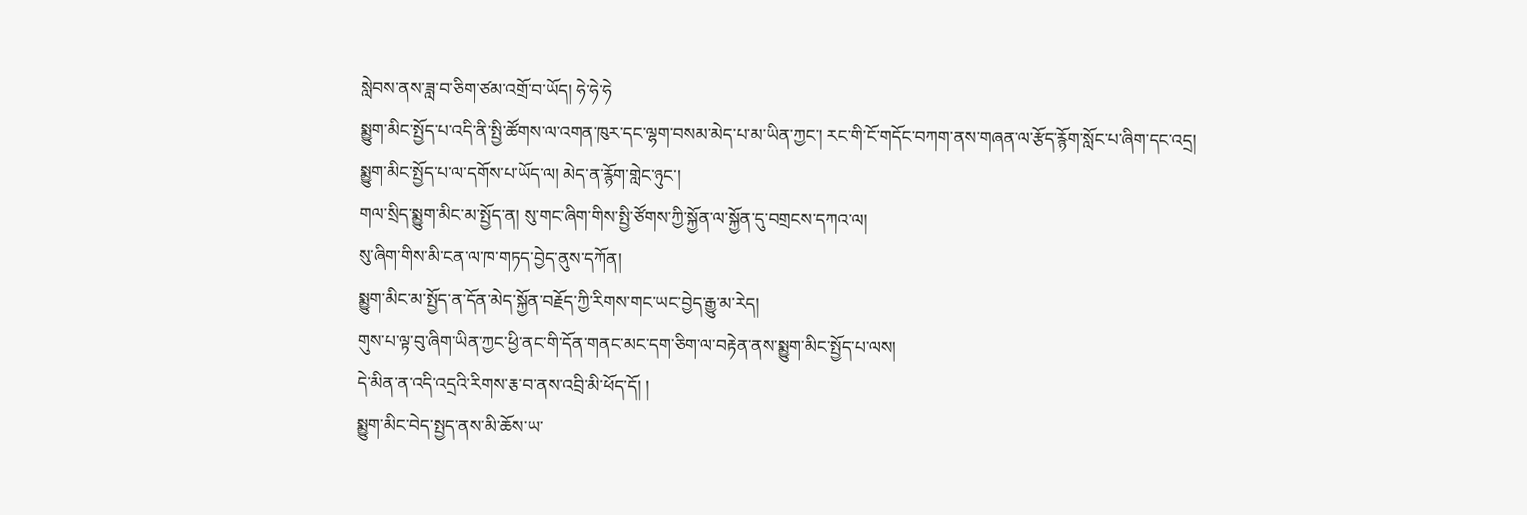སླེབས་ནས་ཟླ་བ་ཅིག་ཙམ་འགྲོ་བ་ཡོད། ཧེ་ཧེ་ཧེ
སྨྱུག་མིང་སྤྱོད་པ་འདི་ནི་སྤྱི་ཚོགས་ལ་འགན་ཁུར་དང་ལྷག་བསམ་མེད་པ་མ་ཡིན་ཀྱང་། རང་གི་ངོ་གདོང་བཀག་ནས་གཞན་ལ་རྩོད་རྙོག་སློང་པ་ཞིག་དང་འདྲ།
སྨྱུག་མིང་སྤྱོད་པ་ལ་དགོས་པ་ཡོད་ལ། མེད་ན་རྙོག་གླེང་ཉུང་།
གལ་སྲིད་སྨྱུག་མིང་མ་སྤྱོད་ན། སུ་གང་ཞིག་གིས་སྤྱི་ཙོགས་ཀྱི་སྐྱོན་ལ་སྐྱོན་དུ་བགྲངས་དཀའ་ལ།
སུ་ཞིག་གིས་མི་ངན་ལ་ཁ་གཏད་བྱེད་ནུས་དཀོན།
སྨྱུག་མིང་མ་སྤྱོད་ན་དོན་མེད་སྐྱོན་བརྗོད་ཀྱི་རིགས་གང་ཡང་བྱེད་རྒྱུ་མ་རེད།
གུས་པ་ལྟ་བུ་ཞིག་ཡིན་ཀྱང་ཕྱི་ནང་གི་དོན་གནང་མང་དག་ཅིག་ལ་བརྟེན་ནས་སྨྱུག་མིང་སྤྱོད་པ་ལས།
དེ་མིན་ན་འདི་འདྲའི་རིགས་རྕ་བ་ནས་འབྲི་མི་ཕོད་དོ། །
སྨྱུག་མིང་བེད་སྤྱད་ནས་མི་ཆོས་ཡ་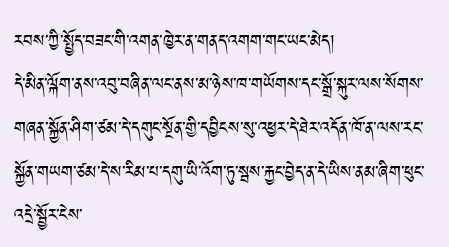རབས་ཀྱི་སྤྱོད་བཟང་གི་འགན་ཁྱེར་ན་གནད་འགག་གང་ཡང་མེད།
དེ་མིན་ལྐོག་ནས་འབུ་བཞིན་ལང་ནས་མ་ཉེས་ཁ་གཡོགས་དང་སྒྲོ་སྐུར་ལས་སོགས་གཞན་སྐྱོན་ཤིག་ཙམ་དེ་དགུང་སྔོན་གྱི་དབྱིངས་སུ་འཕྱར་དེ་ཐེར་འདོན་ཁོ་ན་ལས་རང་སྐྱོན་གཡག་ཙམ་དེ་ས་རིམ་པ་དགུ་ཡི་འོག་ཏུ་སྦས་རྐྱང་བྱེད་ན་དེ་ཡིས་ནམ་ཞིག་ཕུང་འདྲེ་སྦྱོར་ངེས་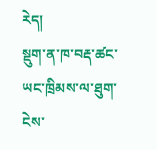རེད།
སྡུག་ན་ཁ་བརྡ་ཚང་ཡང་ཁྲིམས་ལ་ཐུག་ངེས་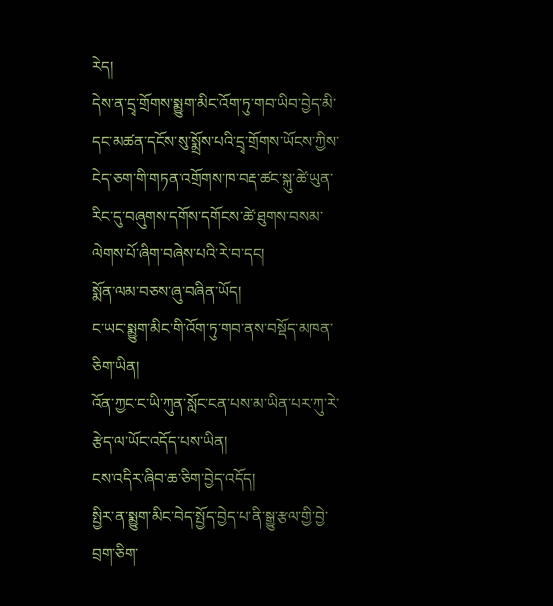རེད།
དེས་ན་དྲྭ་གྲོགས་སྨྱུག་མིང་འོག་ཏུ་གབ་ཡིབ་བྱེད་མི་དང་མཚན་དངོས་སུ་སྨྲོས་པའི་དྲྭ་གྲོགས་ཡོངས་ཀྱིས་ངེད་ཅག་གི་གཏན་འགྲོགས་ཁ་བརྡ་ཚང་སྐུ་ཚེ་ཡུན་རིང་དུ་བཞུགས་དགོས་དགོངས་ཚེ་ཐུགས་བསམ་ལེགས་པོ་ཞིག་བཞེས་པའི་རེ་བ་དང།
སྨོན་ལམ་བཅས་ཞུ་བཞིན་ཡོད།
ང་ཡང་སྨྱུག་མིང་གི་འོག་ཏུ་གབ་ནས་བསྡོད་མཁན་ཅིག་ཡིན།
འོན་ཀྱང་ང་ཡི་ཀུན་སློང་ངན་པས་མ་ཡིན་པར་ཀུ་རེ་རྩེད་ལ་ཡོང་འདོད་པས་ཡིན།
ངས་འདིར་ཞིབ་ཆ་ཅིག་བྱེད་འདོད།
སྤྱིར་ན་སྨྱུག་མིང་བེད་སྤྱོད་བྱེད་པ་ནི་སྒྱུ་རྩལ་གྱི་བྱེ་བྲག་ཅིག་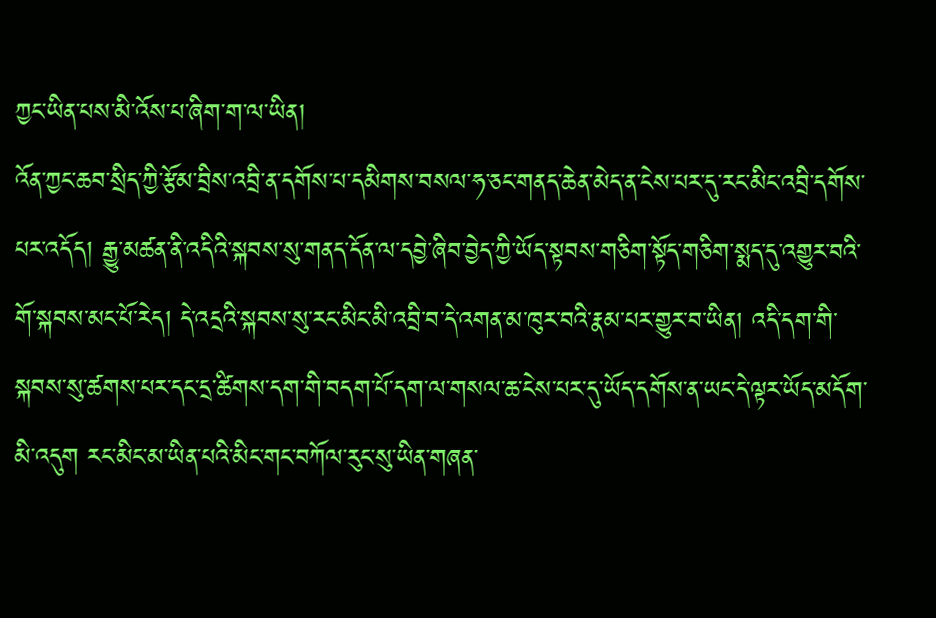ཀྱང་ཡིན་པས་མི་འོས་པ་ཞིག་ག་ལ་ཡིན།
འོན་ཀྱང་ཆབ་སྲིད་ཀྱི་རྩོམ་བྲིས་འབྲི་ན་དགོས་པ་དམིགས་བསལ་ཧ་ཅང་གནད་ཆེན་མེད་ན་ངེས་པར་དུ་རང་མིང་འབྲི་དགོས་པར་འདོད། རྒྱུ་མཚན་ནི་འདིའི་སྐབས་སུ་གནད་དོན་ལ་དབྱེ་ཞིབ་བྱེད་ཀྱི་ཡོད་སྟབས་གཅིག་སྟོད་གཅིག་སྨད་དུ་འགྱུར་བའི་གོ་སྐབས་མང་པོ་རེད། དེ་འདྲའི་སྐབས་སུ་རང་མིང་མི་འབྲི་བ་དེ་འགན་མ་ཁུར་བའི་རྣམ་པར་གྱུར་བ་ཡིན། འདི་དག་གི་སྐབས་སུ་ཚགས་པར་དང་དྲ་ཚིགས་དག་གི་བདག་པོ་དག་ལ་གསལ་ཆ་ངེས་པར་དུ་ཡོད་དགོས་ན་ཡང་དེ་ལྟར་ཡོད་མདོག་མི་འདུག རང་མིང་མ་ཡིན་པའི་མིང་གང་བཀོལ་རུང་སུ་ཡིན་གཞན་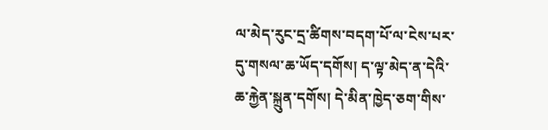ལ་མེད་རུང་དྲ་ཚིགས་བདག་པོ་ལ་ངེས་པར་དུ་གསལ་ཆ་ཡོད་དགོས། ད་ལྟ་མེད་ན་དེའི་ཆ་རྐྱེན་སྐྲུན་དགོས། དེ་མིན་ཁྱེད་ཅག་གིས་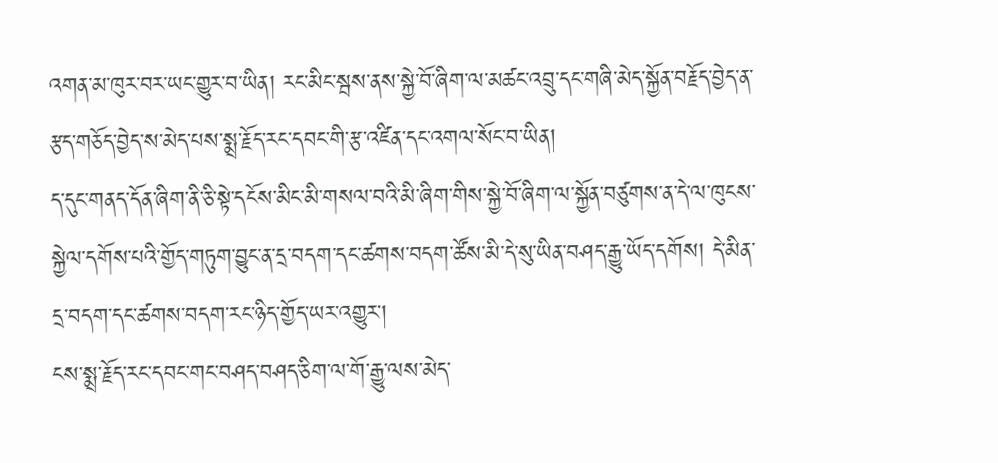འགན་མ་ཁུར་བར་ཡང་གྱུར་བ་ཡིན། རང་མིང་སྦས་ནས་སྐྱེ་བོ་ཞིག་ལ་མཚང་འབྲུ་དང་གཞི་མེད་སྐྱོན་བརྗོད་བྱེད་ན་རྩད་གཅོད་བྱེད་ས་མེད་པས་སྨྲ་རྗོད་རང་དབང་གི་རྩ་འཛིན་དང་འགལ་སོང་བ་ཡིན།
ད་དུང་གནད་དོན་ཞིག་ནི་ཅི་སྟེ་དངོས་མིང་མི་གསལ་བའི་མི་ཞིག་གིས་སྐྱེ་བོ་ཞིག་ལ་སྐྱོན་བཙུགས་ན་དེ་ལ་ཁུངས་སྐྱེལ་དགོས་པའི་གྱོད་གཏུག་བྱུང་ན་དྲ་བདག་དང་ཚགས་བདག་ཚོས་མི་དེ་སུ་ཡིན་བཤད་རྒྱུ་ཡོད་དགོས། དེ་མིན་དྲ་བདག་དང་ཚགས་བདག་རང་ཉིད་གྱོད་ཡར་འགྱུར་།
ངས་སྨྲ་རྗོད་རང་དབང་གང་བཤད་བཤད་ཅིག་ལ་གོ་རྒྱུ་ལས་མེད་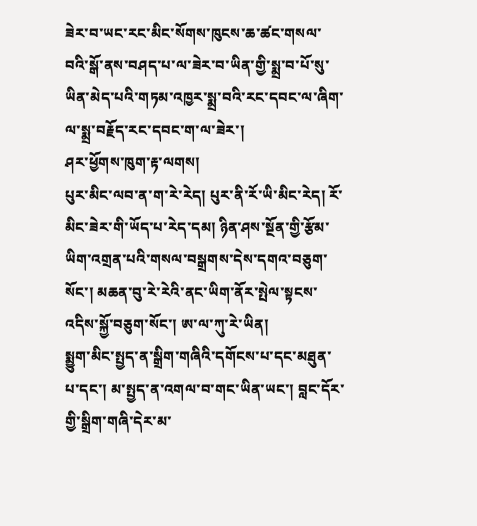ཟེར་བ་ཡང་རང་མིང་སོགས་ཁུངས་ཆ་ཚང་གསལ་བའི་སྒོ་ནས་བཤད་པ་ལ་ཟེར་བ་ཡིན་གྱི་སྨྲ་བ་པོ་སུ་ཡིན་མེད་པའི་གཏམ་འཁྱར་སྨྲ་བའི་རང་དབང་ལ་ཞིག་ལ་སྨྲ་བརྗོད་རང་དབང་ག་ལ་ཟེར་།
ཤར་ཕྱོགས་ཁུག་རྟ་ལགས།
པུར་མིང་ལབ་ན་ག་རེ་རེད། པུར་ནི་རོ་ཡི་མིང་རེད། རོ་མིང་ཟེར་གི་ཡོད་པ་རེད་དམ། ཉིན་ཤས་སྔོན་གྱི་རྩོམ་ཡིག་འགྲན་པའི་གསལ་བསྒྲགས་དེས་དགའ་བཅུག་སོང་། མཆན་བུ་རེ་རེའི་ནང་ཡིག་ནོར་སྤེལ་སྟངས་འདིས་སྐྱོ་བཅུག་སོང་། ཨ་ལ་ཀུ་རེ་ཡིན།
སྨྱུག་མིང་སྤྱད་ན་སྒྲིག་གཞིའི་དགོངས་པ་དང་མཐུན་པ་དང་། མ་སྤྱད་ན་འགལ་བ་གང་ཡིན་ཡང་། བླང་དོར་གྱི་སྒྲིག་གཞི་དེར་མ་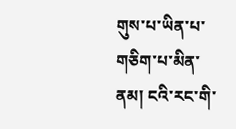གུས་པ་ཡིན་པ་གཅིག་པ་མིན་ནམ། ངའི་རང་གི་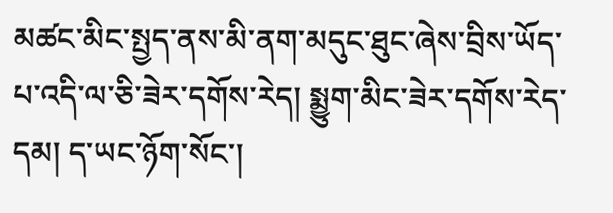མཚང་མིང་སྤྱད་ནས་མི་ནག་མདུང་ཐུང་ཞེས་བྲིས་ཡོད་པ་འདི་ལ་ཅི་ཟེར་དགོས་རེད། སྨྱུག་མིང་ཟེར་དགོས་རེད་དམ། ད་ཡང་ཉོག་སོང་།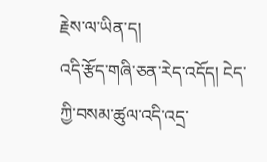རྗེས་ལ་ཡིན་ད།
འདི་རྩོད་གཞི་ཅན་རེད་འདོད། ངེད་ཀྱི་བསམ་ཚུལ་འདི་འདྲ་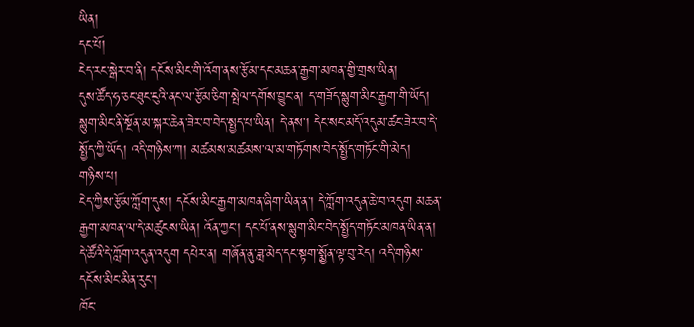ཡིན།
དང་པོ།
ངེད་རང་སྒེར་བ་ནི། དངོས་མིང་གི་འོག་ནས་རྩོམ་དང་མཆན་རྒྱག་མཁན་གྱི་གྲས་ཡིན།
དུས་ཚོད་ཧ་ཅང་ཐུང་ངུའི་ནང་ལ་རྩོམ་ཅིག་སྤེལ་དགོས་བྱུང་ན། ད་གཟོད་སྙུག་མིང་རྒྱག་གི་ཡོད། སྙུག་མིང་ནི་སྔོན་མ་སྐར་ཆེན་ཟེར་བ་བེད་སྤྱད་པ་ཡིན། དེ་ནས་། དེང་སང་མདོ་འདུམ་ཚང་ཟེར་བ་དེ་སྤྱོད་ཀྱི་ཡོད། འདི་གཉིས་ཀ། མཚམས་མཚམས་ལ་མ་གཏོགས་བེད་སྤྱོད་གཏོང་གི་མེད།
གཉིས་པ།
ངེད་ཀྱིས་རྩོམ་ཀློག་དུས། དངོས་མིང་རྒྱག་མཁན་ཞིག་ཡིན་ན་། དེ་ཀློག་འདུན་ཆེ་བ་འདུག མཆན་རྒྱག་མཁན་ལ་དེ་མཚུངས་ཡིན། འོན་ཀྱང་། དང་པོ་ནས་སྙུག་མིང་བེད་སྤྱོད་གཏོང་མཁན་ཡིན་ན། དེ་ཚོའི་དེ་ཀློག་འདུན་འདུག དཔེར་ན། གཞོན་ནུ་ཟླ་མེད་དང་སྟག་སྨྱོན་ལྟ་བུ་རེད། འདི་གཉིས་དངོས་མིང་མིན་རུང་།
ཁོང་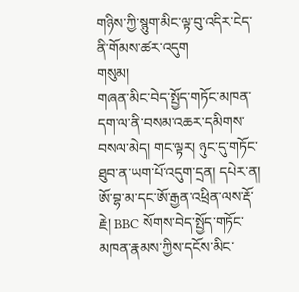གཉིས་ཀྱི་སྙུག་མིང་ལྟ་བུ་འདིར་ངེད་ནི་གོམས་ཚར་འདུག
གསུམ།
གཞན་མིང་བེད་སྤྱོད་གཏོང་མཁན་དག་ལ་ནི་བསམ་འཆར་དམིགས་བསལ་མེད། གང་ལྟར། ཉུང་དུ་གཏོང་ཐུབ་ན་ཡག་པོ་འདུག་དྲན། དཔེར་ན། ཨོ་བྷ་མ་དང་ཨོ་རྒྱན་འཕྲིན་ལས་རྡོ་རྗེ། BBC སོགས་བེད་སྤྱོད་གཏོང་མཁན་རྣམས་ཀྱིས་དངོས་མིང་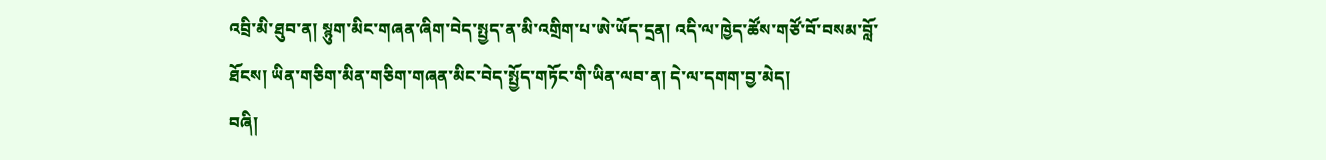འབྲི་མི་ཐུབ་ན། སྙུག་མིང་གཞན་ཞིག་བེད་སྤྱད་ན་མི་འགྲིག་པ་ཨེ་ཡོད་དྲན། འདི་ལ་ཁྱེད་ཚོས་གཙོ་བོ་བསམ་བློ་ཐོངས། ཡིན་གཅིག་མིན་གཅིག་གཞན་མིང་བེད་སྤྱོད་གཏོང་གི་ཡིན་ལབ་ན། དེ་ལ་དགག་བྱ་མེད།
བཞི།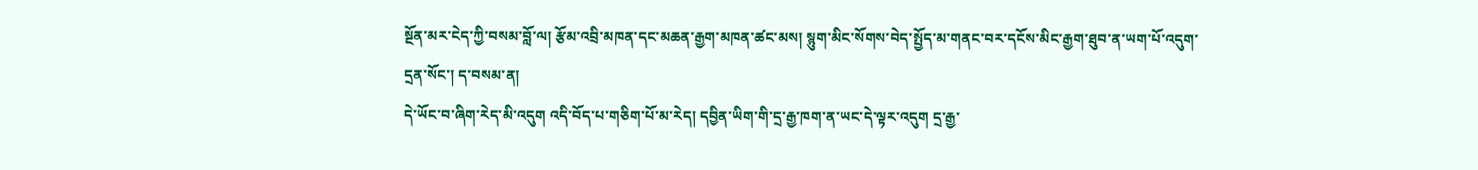སྔོན་མར་ངེད་ཀྱི་བསམ་བློ་ལ། རྩོམ་འབྲི་མཁན་དང་མཆན་རྒྱག་མཁན་ཚང་མས། སྙུག་མིང་སོགས་བེད་སྤྱོད་མ་གནང་བར་དངོས་མིང་རྒྱག་ཐུབ་ན་ཡག་པོ་འདུག་དྲན་སོང་། ད་བསམ་ན།
དེ་ཡོང་བ་ཞིག་རེད་མི་འདུག འདི་བོད་པ་གཅིག་པོ་མ་རེད། དབྱིན་ཡིག་གི་དྲ་རྒྱ་ཁག་ན་ཡང་དེ་ལྟར་འདུག དྲ་རྒྱ་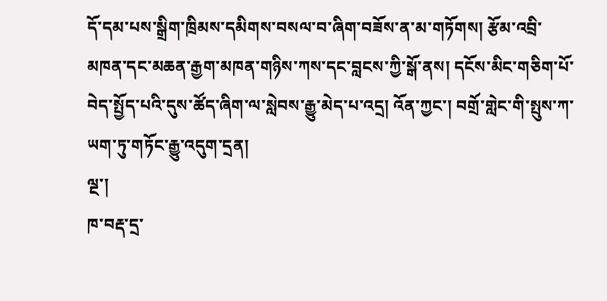དོ་དམ་པས་སྒྲིག་ཁྲིམས་དམིགས་བསལ་བ་ཞིག་བཟོས་ན་མ་གཏོགས། རྩོམ་འབྲི་མཁན་དང་མཆན་རྒྱག་མཁན་གཉིས་ཀས་དང་བླངས་ཀྱི་སྒོ་ནས། དངོས་མིང་གཅིག་པོ་བེད་སྤྱོད་པའི་དུས་ཚོད་ཞིག་ལ་སླེབས་རྒྱུ་མེད་པ་འདྲ། འོན་ཀྱང་། བགྲོ་གླེང་གི་སྤུས་ཀ་ཡག་ཏུ་གཏོང་རྒྱུ་འདུག་དྲན།
ལྔ་།
ཁ་བརྡ་དྲ་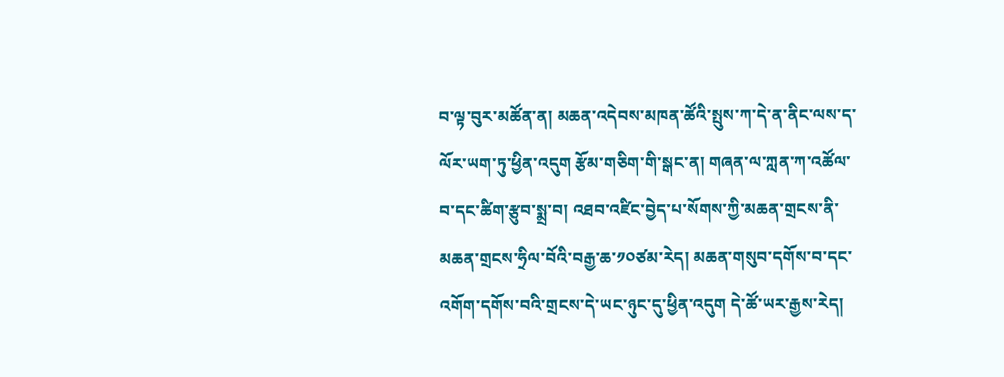བ་ལྟ་བུར་མཚོན་ན། མཆན་འདེབས་མཁན་ཚོའི་སྤུས་ཀ་དེ་ན་ནིང་ལས་ད་ལོར་ཡག་ཏུ་ཕྱིན་འདུག རྩོམ་གཅིག་གི་སྒང་ན། གཞན་ལ་ཀླན་ཀ་འཚོལ་བ་དང་ཚིག་རྩུབ་སྨྲ་བ། འཐབ་འཛིང་བྱེད་པ་སོགས་ཀྱི་མཆན་གྲངས་ནི་མཆན་གྲངས་ཧྲིལ་བོའི་བརྒྱ་ཆ་༡༠ཙམ་རེད། མཆན་གསུབ་དགོས་བ་དང་འགོག་དགོས་བའི་གྲངས་དེ་ཡང་ཉུང་དུ་ཕྱིན་འདུག དེ་ཚོ་ཡར་རྒྱས་རེད།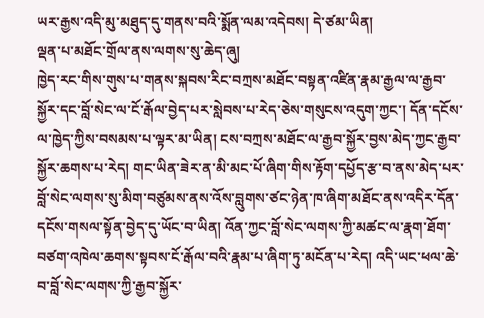ཡར་རྒྱས་འདི་མུ་མཐུད་དུ་གནས་བའི་སྨོན་ལམ་འདེབས། དེ་ཙམ་ཡིན།
ལྡན་པ་མཐོང་གྲོལ་ནས་ལགས་སུ་ཆེད་ཞུ།
ཁྱེད་རང་གིས་གུས་པ་གནས་སྐབས་རིང་བཀྲས་མཐོང་བསྟན་འཛིན་རྣམ་རྒྱལ་ལ་རྒྱབ་སྐྱོར་དང་བློ་སེང་ལ་ངོ་རྒོལ་བྱེད་པར་སླེབས་པ་རེད་ཅེས་གསུངས་འདུག་ཀྱང་། དོན་དངོས་ལ་ཁྱེད་ཀྱིས་བསམས་པ་ལྟར་མ་ཡིན། ངས་བཀྲས་མཐོང་ལ་རྒྱབ་སྐྱོར་བྱས་མེད་ཀྱང་རྒྱབ་སྐྱོར་ཆགས་པ་རེད། གང་ཡིན་ཟེར་ན་མི་མང་པོ་ཞིག་གིས་རྟོག་དཔྱོད་རྩ་བ་ནས་མེད་པར་བློ་སེང་ལགས་སུ་མིག་བཙུམས་ནས་འོས་བླུགས་ཙང་ཉེན་ཁ་ཞིག་མཐོང་ནས་འདིར་དོན་དངོས་གསལ་སྟོན་བྱེད་དུ་ཡོང་བ་ཡིན། འོན་ཀྱང་བློ་སེང་ལགས་ཀྱི་མཚང་ལ་རྣག་ཐོག་བཙག་འཁེལ་ཆགས་སྟབས་ངོ་རྒོལ་བའི་རྣམ་པ་ཞིག་ཏུ་མངོན་པ་རེད། འདི་ཡང་ཕལ་ཆེ་བ་བློ་སེང་ལགས་ཀྱི་རྒྱབ་སྐྱོར་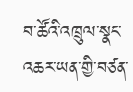བ་ཚོའི་འཁྲུལ་སྣང་འཆར་ཡན་གྱི་བཙན་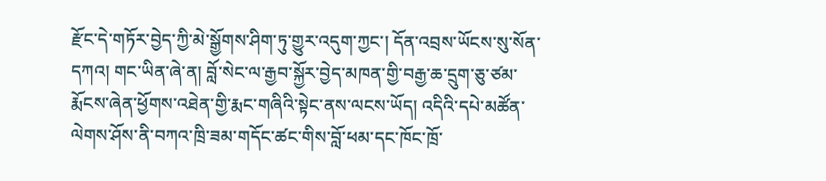རྫོང་དེ་གཏོར་བྱེད་ཀྱི་མེ་སྒྱོགས་ཤིག་ཏུ་གྱུར་འདུག་ཀྱང་། དོན་འབྲས་ཡོངས་སུ་སོན་དཀའ། གང་ཡིན་ཞེ་ན། བློ་སེང་ལ་རྒྱབ་སྐྱོར་བྱེད་མཁན་གྱི་བརྒྱ་ཆ་དྲུག་ཅུ་ཙམ་རྨོངས་ཞེན་ཕྱོགས་འཐེན་གྱི་རྨང་གཞིའི་སྟེང་ནས་ལངས་ཡོད། འདིའི་དཔེ་མཚོན་ལེགས་ཤོས་ནི་བཀའ་ཁྲི་ཟམ་གདོང་ཚང་གིས་བློ་ཕམ་དང་ཁོང་ཁྲོ་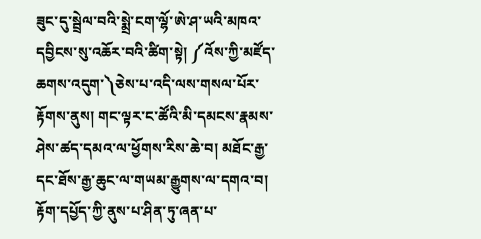ཟུང་དུ་སྦྲེལ་བའི་སྨྲེ་ངག་ལྷོ་ཨེ་ཤ་ཡའི་མཁའ་དབྱིངས་སུ་འཆོར་བའི་ཚིག་སྟེ། ༼འོས་ཀྱི་མཛོད་ཆགས་འདུག་༽ཅེས་པ་འདི་ལས་གསལ་པོར་རྟོགས་ནུས། གང་ལྟར་ང་ཚོའི་མི་དམངས་རྣམས་ཤེས་ཚད་དམའ་ལ་ཕྱོགས་རིས་ཆེ་བ། མཐོང་རྒྱ་དང་ཐོས་རྒྱ་ཆུང་ལ་གཡམ་རྒྱུགས་ལ་དགའ་བ། རྟོག་དཔྱོད་ཀྱི་ནུས་པ་ཤིན་ཏུ་ཞན་པ་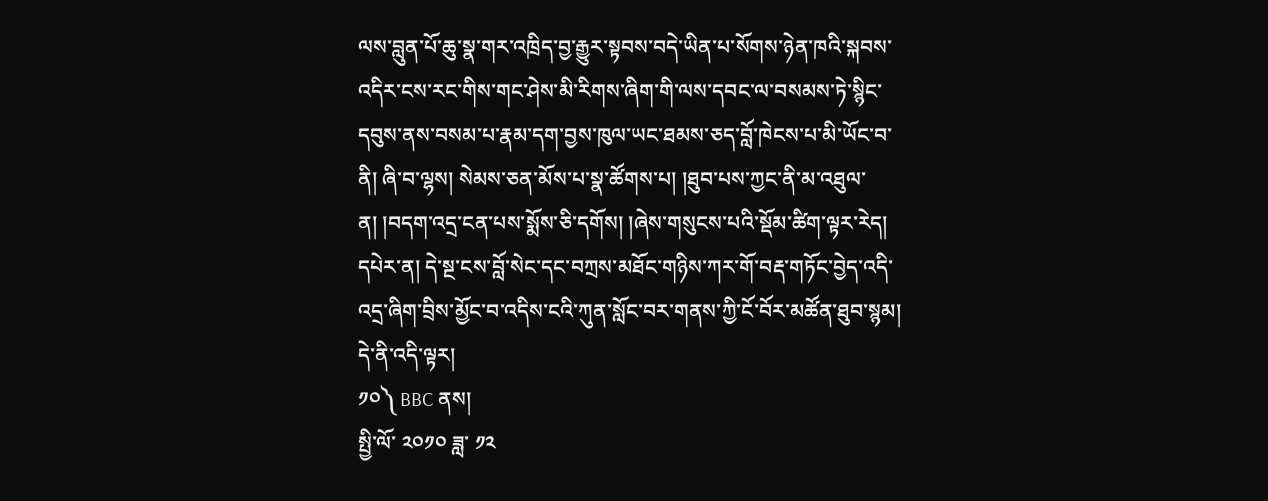ལས་བླུན་པོ་ཆུ་སྣ་གར་འཁྲིད་བྱ་རྒྱུར་སྟབས་བདེ་ཡིན་པ་སོགས་ཉེན་ཁའི་སྐབས་འདིར་ངས་རང་གིས་གང་ཤེས་མི་རིགས་ཞིག་གི་ལས་དབང་ལ་བསམས་ཏེ་སྙིང་དབུས་ནས་བསམ་པ་རྣམ་དག་བྱས་ཁུལ་ཡང་ཐམས་ཅད་བློ་ཁེངས་པ་མི་ཡོང་བ་ནི། ཞི་བ་ལྷས། སེམས་ཅན་མོས་པ་སྣ་ཚོགས་པ། །ཐུབ་པས་ཀྱང་ནི་མ་འཐུལ་ན། །བདག་འདྲ་ངན་པས་སྨོས་ཅི་དགོས། །ཞེས་གསུངས་པའི་སྡོམ་ཚིག་ལྟར་རེད། དཔེར་ན། དེ་སྔ་ངས་བློ་སེང་དང་བཀྲས་མཐོང་གཉིས་ཀར་གོ་བརྡ་གཏོང་བྱེད་འདི་འདྲ་ཞིག་བྲིས་མྱོང་བ་འདིས་ངའི་ཀུན་སློང་བར་གནས་ཀྱི་ངོ་བོར་མཚོན་ཐུབ་སྙམ། དེ་ནི་འདི་ལྟར།
༡༠༽ BBC ནས།
སྤྱི་ལོ་ ༢༠༡༠ ཟླ་ ༡༢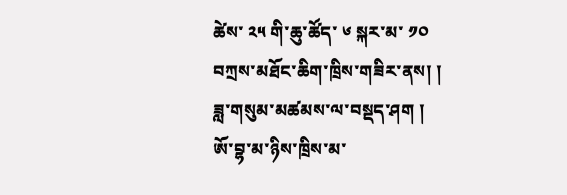ཚེས་ ༢༥ གི་ཆུ་ཚོད་ ༦ སྐར་མ་ ༡༠
བཀྲས་མཐོང་ཆིག་ཁྲིས་གཟིར་ནས། །
ཟླ་གསུམ་མཚམས་ལ་བསྡད་ཤག །
ཨོ་བྷ་མ་ཉིས་ཁྲིས་མ་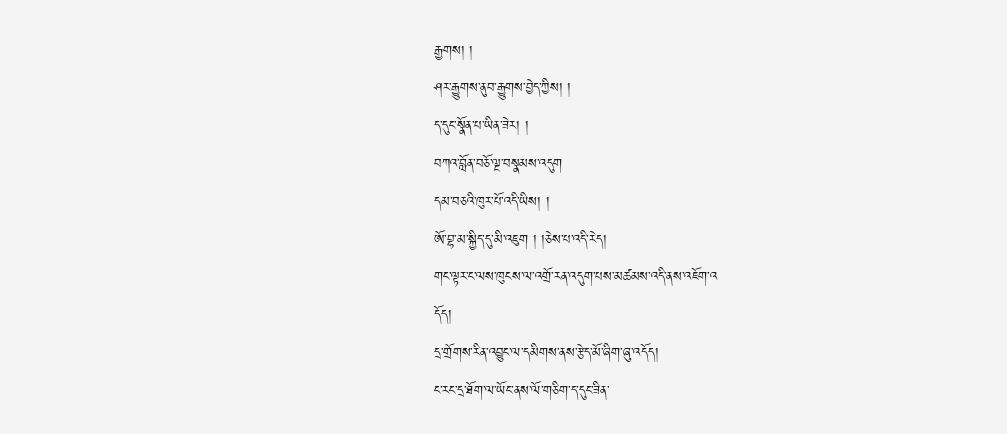རྒྱགས། །
ཤར་རྒྱུགས་ནུབ་རྒྱུགས་བྱེད་ཀྱིས། །
ད་དུང་སྣོན་པ་ཡིན་ཟེར། །
བཀའ་བློན་བཅོ་ལྔ་བསྣམས་འདུག
དམ་བཅའི་ཁུར་པོ་འདི་ཡིས། །
ཨོ་བྷ་མ་སྐྱིད་དུ་མི་འཇུག ། །ཅེས་པ་འདི་རེད།
གང་ལྟར་ང་ལས་ཁུངས་ལ་འགྲོ་རན་འདུག་པས་མཚམས་འདི་ནས་འཇོག་འ
དོད།
དྲ་གྲོགས་རིན་འབྱུང་ལ་དམིགས་ནས་རྩེད་མོ་ཞིག་ཞུ་འདོད།
ང་རང་དྲ་ཐོག་ལ་ཡོང་ནས་ལོ་གཅིག་ད་དུང་ཟིན་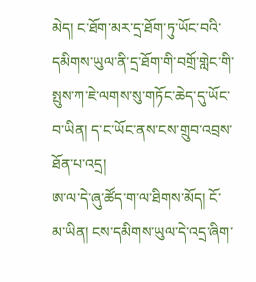མེད། ང་ཐོག་མར་དྲ་ཐོག་ཏུ་ཡོང་བའི་དམིགས་ཡུལ་ནི་དྲ་ཐོག་གི་བགྲོ་གླེང་གི་སྤུས་ཀ་ཇེ་ལགས་སུ་གཏོང་ཆེད་དུ་ཡོང་བ་ཡིན། ད་ང་ཡོང་ནས་ངས་གྲུབ་འབྲས་ཐོན་པ་འདྲ།
ཨ་ལ་དེ་ཞུ་ཚོད་ག་ལ་ཐིགས་མོད། ངོ་མ་ཡིན། ངས་དམིགས་ཡུལ་དེ་འདྲ་ཞིག་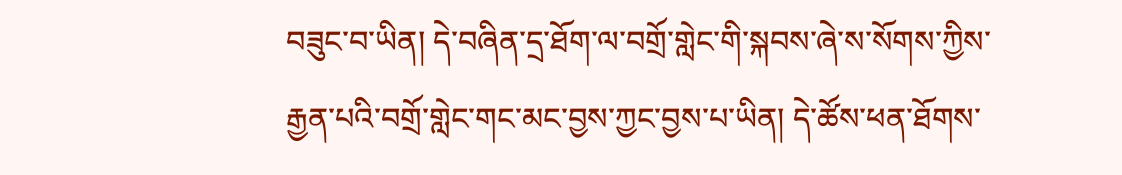བཟུང་བ་ཡིན། དེ་བཞིན་དྲ་ཐོག་ལ་བགྲོ་གླེང་གི་སྐབས་ཞེ་ས་སོགས་ཀྱིས་རྒྱན་པའི་བགྲོ་གླེང་གང་མང་བྱས་ཀྱང་བྱས་པ་ཡིན། དེ་ཚོས་ཕན་ཐོགས་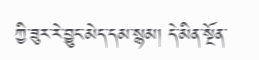ཀྱི་ཟུར་རེ་བྱུང་མེད་དམ་སྙམ། དེ་མིན་སྔོན་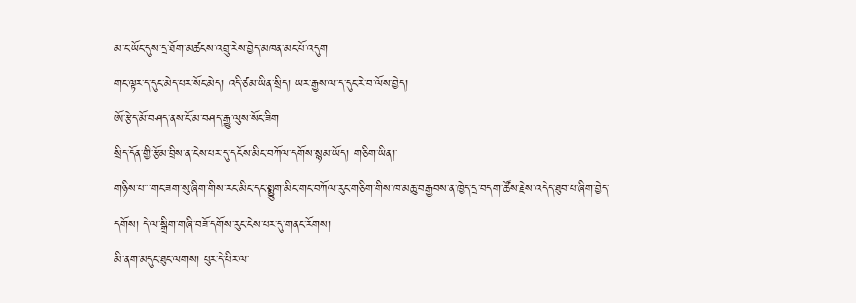མ་ང་ཡོང་དུས་དྲ་ཐོག་མཚངས་འབྲུ་རེས་བྱེད་མཁན་མང་པོ་འདུག
གང་ལྟར་ད་དུང་མེད་པར་སོང་མེད། འདི་ཙམ་ཡིན་སྲིད། ཡར་རྒྱས་ལ་ད་དུང་རེ་བ་ལོས་བྱེད།
ཨོ་རྩེད་མོ་བཤད་ནས་ངོ་མ་བཤད་རྒྱུ་ལུས་སོང་ཟིག
སྲིད་དོན་གྱི་རྩོམ་བྲིས་ན་ངེས་པར་དུ་དངོས་མིང་བཀོལ་དགོས་སྙམ་ཡོད། གཅིག་ཡིན།་
གཉིས་པ་་་གང་ཟག་སུ་ཞིག་གིས་རང་མིང་དང་སྨྱུག་མིང་གང་བཀོལ་རུང་གཅིག་གིས་ཁ་མཆུ་བརྒྱབས་ན་ཁྱེད་དྲ་བདག་ཚོས་རྗེས་འདེད་ཐུབ་པ་ཞིག་བྱེད་དགོས། དེ་ལ་སྒྲིག་གཞི་བཟོ་དགོས་རུང་ངེས་པར་དུ་གནང་རོགས།
མི་ནག་མདུང་ཐུང་ལགས། པུར་དེ་པིར་ལ་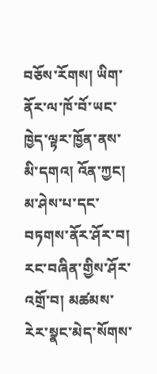བཅོས་རོགས། ཡིག་ནོར་ལ་ཁོ་བོ་ཡང་ཁྱེད་ལྟར་ཁྱོན་ནས་མི་དགའ། འོན་ཀྱང། མ་ཤེས་པ་དང་བཏགས་ནོར་ཤོར་བ། རང་བཞིན་གྱིས་ཤོར་འགྲོ་བ། མཚམས་རེར་སྣང་མེད་སོགས་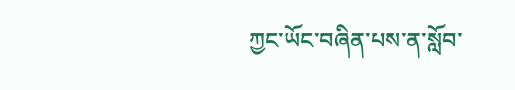ཀྱང་ཡོང་བཞིན་པས་ན་སློབ་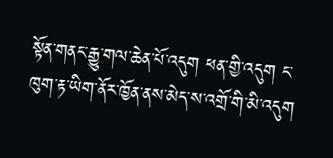སྟོན་གནང་རྒྱུ་གལ་ཆེན་པོ་འདུག ཕན་གྱི་འདུག ང་ཁུག་རྟ་ཡིག་ནོར་ཁྱོན་ནས་མེད་ས་འགྲོ་གི་མི་འདུག